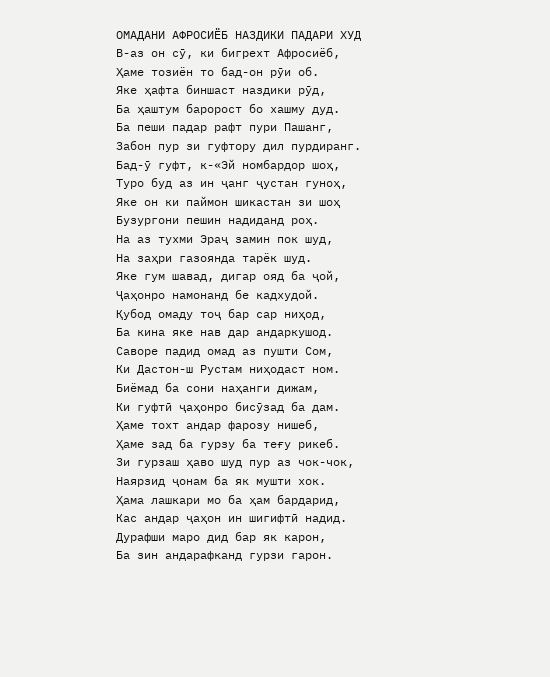ОМАДАНИ АФРОСИЁБ НАЗДИКИ ПАДАРИ ХУД
В-аз он сӯ, ки бигрехт Афросиёб,
Ҳаме тозиён то бад-он рӯи об.
Яке ҳафта биншаст наздики рӯд,
Ба ҳаштум баророст бо хашму дуд.
Ба пеши падар рафт пури Пашанг,
Забон пур зи гуфтору дил пурдиранг.
Бад-ӯ гуфт, к-«Эй номбардор шоҳ,
Туро буд аз ин ҷанг ҷустан гуноҳ,
Яке он ки паймон шикастан зи шоҳ
Бузургони пешин надиданд роҳ.
На аз тухми Эраҷ замин пок шуд,
На заҳри газоянда тарёк шуд.
Яке гум шавад, дигар ояд ба ҷой,
Ҷаҳонро намонанд бе кадхудой.
Қубод омаду тоҷ бар сар ниҳод,
Ба кина яке нав дар андаркушод.
Саворе падид омад аз пушти Сом,
Ки Дастон-ш Рустам ниҳодаст ном.
Биёмад ба сони наҳанги дижам,
Ки гуфтӣ ҷаҳонро бисӯзад ба дам.
Ҳаме тохт андар фарозу нишеб,
Ҳаме зад ба гурзу ба теғу рикеб.
Зи гурзаш ҳаво шуд пур аз чок-чок,
Наярзид ҷонам ба як мушти хок.
Ҳама лашкари мо ба ҳам бардарид,
Кас андар ҷаҳон ин шигифтӣ надид.
Дурафши маро дид бар як карон,
Ба зин андарафканд гурзи гарон.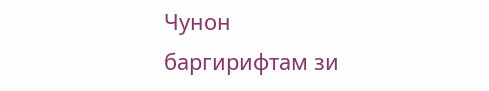Чунон баргирифтам зи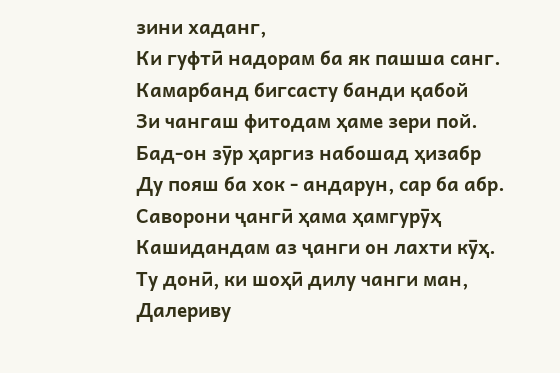зини хаданг,
Ки гуфтӣ надорам ба як пашша санг.
Камарбанд бигсасту банди қабой
Зи чангаш фитодам ҳаме зери пой.
Бад-он зӯр ҳаргиз набошад ҳизабр
Ду пояш ба хок - андарун, сар ба абр.
Саворони ҷангӣ ҳама ҳамгурӯҳ
Кашидандам аз ҷанги он лахти кӯҳ.
Ту донӣ, ки шоҳӣ дилу чанги ман,
Далериву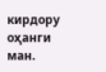кирдору оҳанги ман.